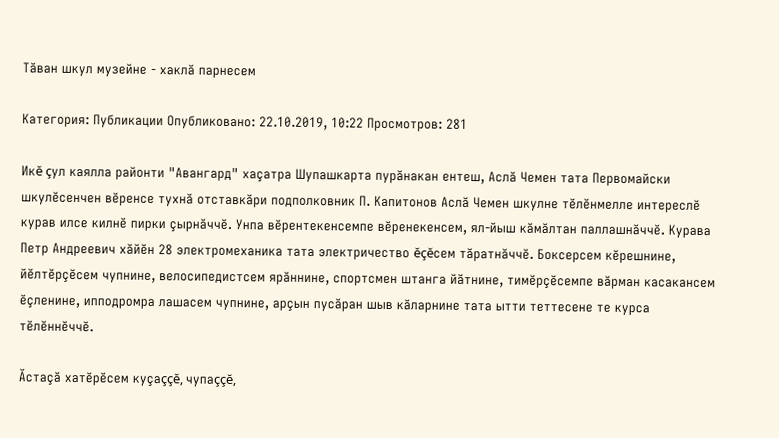Тăван шкул музейне - хаклă парнесем

Категория: Публикации Опубликовано: 22.10.2019, 10:22 Просмотров: 281

Икĕ çул каялла районти "Авангард" хаçатра Шупашкарта пурăнакан ентеш, Аслă Чемен тата Первомайски шкулĕсенчен вĕренсе тухнă отставкăри подполковник П. Капитонов Аслă Чемен шкулне тĕлĕнмелле интереслĕ курав илсе килнĕ пирки çырнăччĕ. Унпа вĕрентекенсемпе вĕренекенсем, ял-йыш кăмăлтан паллашнăччĕ. Курава Петр Андреевич хăйĕн 28 электромеханика тата электричество ĕçĕсем тăратнăччĕ. Боксерсем кĕрешнине, йĕлтĕрçĕсем чупнине, велосипедистсем ярăннине, спортсмен штанга йăтнине, тимĕрçĕсемпе вăрман касакансем ĕçленине, ипподромра лашасем чупнине, арçын пусăран шыв кăларнине тата ытти теттесене те курса тĕлĕннĕччĕ.

Ăстаçă хатĕрĕсем куçаççĕ, чупаççĕ,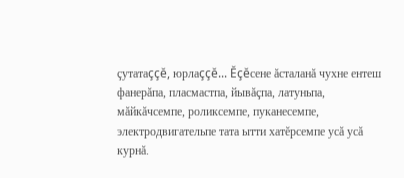çутатаççĕ, юрлаççĕ... Ĕçĕсене ăсталанă чухне ентеш фанерăпа, пласмастпа, йывăçпа, латуньпа, мăйкăчсемпе, роликсемпе, пуканесемпе, электродвигательпе тата ытти хатĕрсемпе усă усă курнă.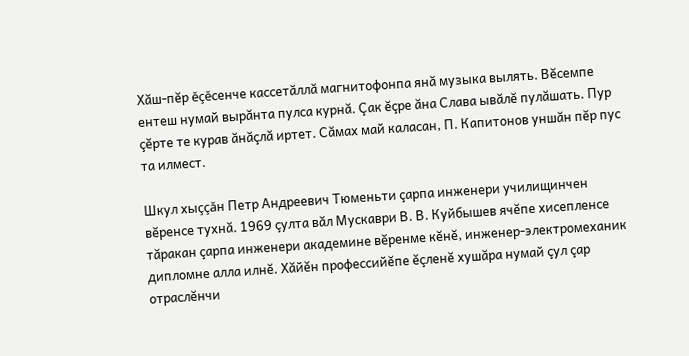Хăш-пĕр ĕçĕсенче кассетăллă магнитофонпа янă музыка вылять. Вĕсемпе ентеш нумай вырăнта пулса курнă. Çак ĕçре ăна Слава ывăлĕ пулăшать. Пур çĕрте те курав ăнăçлă иртет. Сăмах май каласан, П. Капитонов уншăн пĕр пус та илмест.

Шкул хыççăн Петр Андреевич Тюменьти çарпа инженери училищинчен вĕренсе тухнă. 1969 çулта вăл Мускаври В. В. Куйбышев ячĕпе хисепленсе тăракан çарпа инженери академине вĕренме кĕнĕ, инженер-электромеханик дипломне алла илнĕ. Хăйĕн профессийĕпе ĕçленĕ хушăра нумай çул çар отраслĕнчи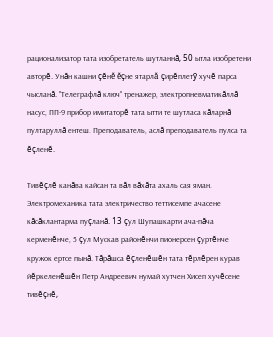рационализатор тата изобретатель шутланнă, 50 ытла изобретени авторĕ. Унăн кашни çĕнĕ ĕçне ятарлă çирĕплетỹ хучĕ парса чысланă. "Телеграфлă ключ" тренажер, электропневматикăллă насус, ПП-9 прибор имитаторĕ тата ытти те шутласа кăларнă пултаруллă ентеш. Преподаватель, аслă преподаватель пулса та ĕçленĕ.

Тивĕçлĕ канăва кайсан та вăл вăхăта ахаль сая яман. Электромеханика тата электричество теттисемпе ачасене кăсăклантарма пуçланă. 13 çул Шупашкарти ача-пăча керменĕнче, 5 çул Мускав районĕнчи пионерсен çуртĕнче кружок ертсе пынă. Тăрăшса ĕçленĕшĕн тата тĕрлĕрен курав йĕркеленĕшĕн Петр Андреевич нумай хутчен Хисеп хучĕсене тивĕçнĕ,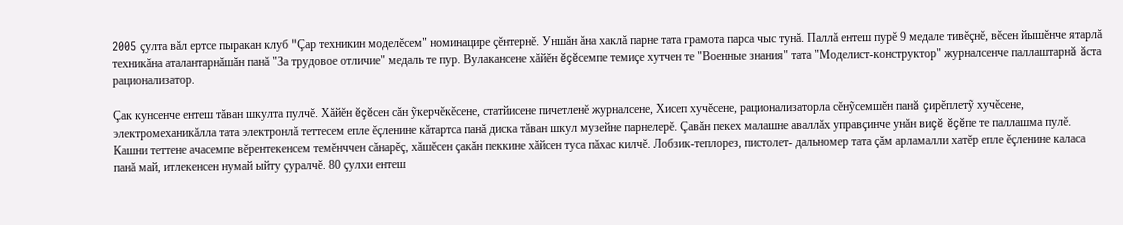2005 çулта вăл ертсе пыракан клуб "Çар техникин моделĕсем" номинацире çĕнтернĕ. Уншăн ăна хаклă парне тата грамота парса чыс тунă. Паллă ентеш пурĕ 9 медале тивĕçнĕ, вĕсен йышĕнче ятарлă техникăна аталантарнăшăн панă "За трудовое отличие" медаль те пур. Вулакансене хăйĕн ĕçĕсемпе темиçе хутчен те "Военные знания" тата "Моделист-конструктор" журналсенче паллаштарнă ăста рационализатор.

Çак кунсенче ентеш тăван шкулта пулчĕ. Хăйĕн ĕçĕсен сăн ỹкерчĕкĕсене, статйисене пичетленĕ журналсене, Хисеп хучĕсене, рационализаторла сĕнỹсемшĕн панă çирĕплетỹ хучĕсене, электромеханикăлла тата электронлă теттесем епле ĕçленине кăтартса панă диска тăван шкул музейне парнелерĕ. Çавăн пекех малашне аваллăх управçинче унăн виçĕ ĕçĕпе те паллашма пулĕ. Кашни теттене ачасемпе вĕрентекенсем темĕнччен сăнарĕç, хăшĕсен çакăн пеккине хăйсен туса пăхас килчĕ. Лобзик-теплорез, пистолет- дальномер тата çăм арламалли хатĕр епле ĕçленине каласа панă май, итлекенсен нумай ыйту çуралчĕ. 80 çулхи ентеш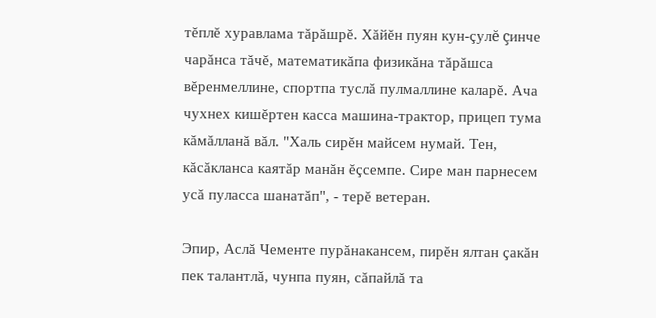тĕплĕ хуравлама тăрăшрĕ. Хăйĕн пуян кун-çулĕ çинче чарăнса тăчĕ, математикăпа физикăна тăрăшса вĕренмеллине, спортпа туслă пулмаллине каларĕ. Ача чухнех кишĕртен касса машина-трактор, прицеп тума кăмăлланă вăл. "Халь сирĕн майсем нумай. Тен, кăсăкланса каятăр манăн ĕçсемпе. Сире ман парнесем усă пуласса шанатăп", - терĕ ветеран.

Эпир, Аслă Чементе пурăнакансем, пирĕн ялтан çакăн пек талантлă, чунпа пуян, сăпайлă та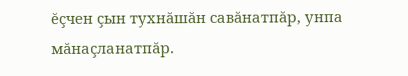ĕçчен çын тухнăшăн савăнатпăр, унпа мăнаçланатпăр.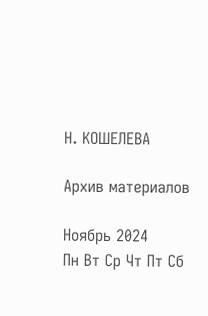Н. КОШЕЛЕВА

Архив материалов

Ноябрь 2024
Пн Вт Ср Чт Пт Сб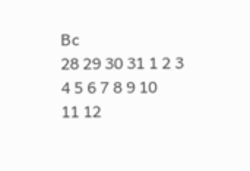Вс
28 29 30 31 1 2 3
4 5 6 7 8 9 10
11 12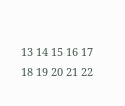13 14 15 16 17
18 19 20 21 22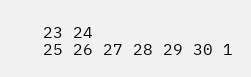23 24
25 26 27 28 29 30 1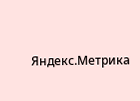Яндекс.Метрика